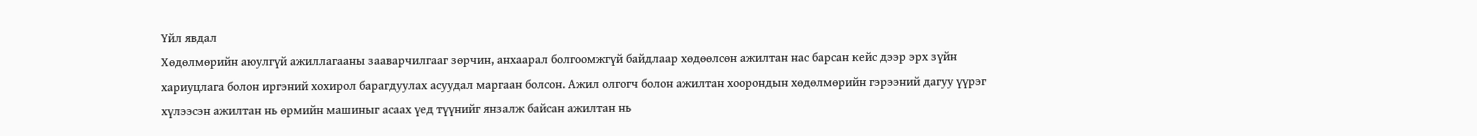Үйл явдал
Хөдөлмөрийн аюулгүй ажиллагааны зааварчилгааг зөрчин, анхаарал болгоомжгүй байдлаар хөдөөлсөн ажилтан нас барсан кейс дээр эрх зүйн хариуцлага болон иргэний хохирол барагдуулах асуудал маргаан болсон. Ажил олгогч болон ажилтан хоорондын хөдөлмөрийн гэрээний дагуу үүрэг хүлээсэн ажилтан нь өрмийн машиныг асаах үед түүнийг янзалж байсан ажилтан нь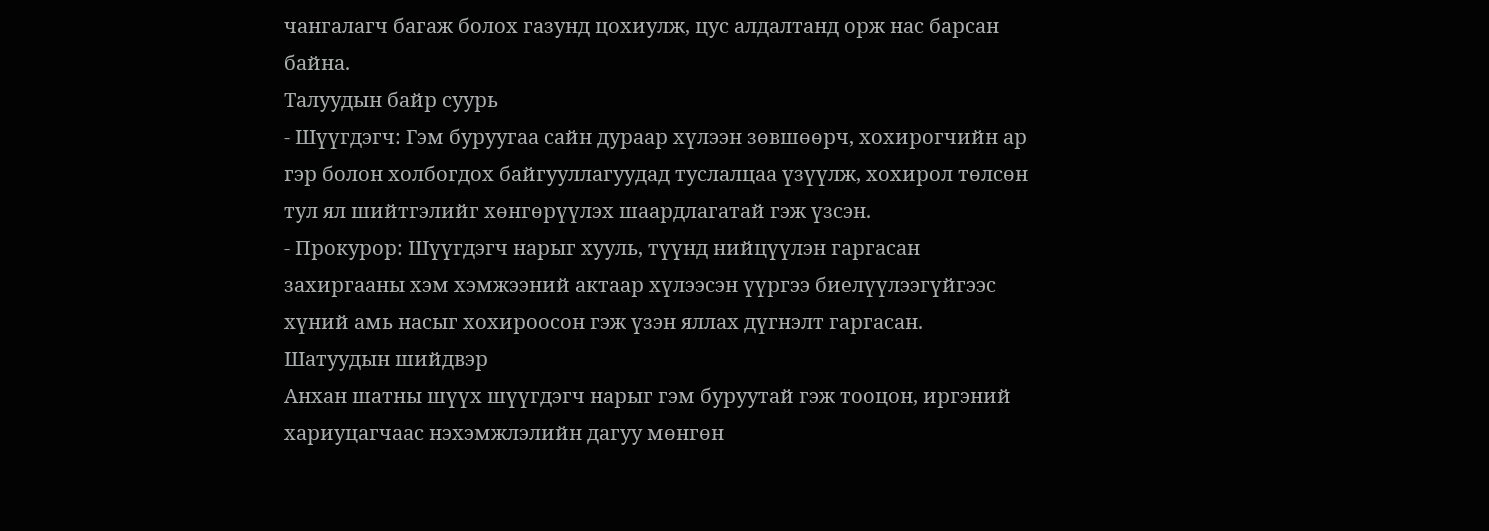чангалагч багаж болох газунд цохиулж, цус алдалтанд орж нас барсан байна.
Талуудын байр суурь
- Шүүгдэгч: Гэм буруугаа сайн дураар хүлээн зөвшөөрч, хохирогчийн ар гэр болон холбогдох байгууллагуудад туслалцаа үзүүлж, хохирол төлсөн тул ял шийтгэлийг хөнгөрүүлэх шаардлагатай гэж үзсэн.
- Прокурор: Шүүгдэгч нарыг хууль, түүнд нийцүүлэн гаргасан захиргааны хэм хэмжээний актаар хүлээсэн үүргээ биелүүлээгүйгээс хүний амь насыг хохироосон гэж үзэн яллах дүгнэлт гаргасан.
Шатуудын шийдвэр
Анхан шатны шүүх шүүгдэгч нарыг гэм буруутай гэж тооцон, иргэний хариуцагчаас нэхэмжлэлийн дагуу мөнгөн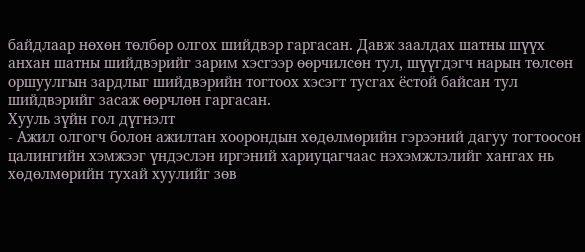байдлаар нөхөн төлбөр олгох шийдвэр гаргасан. Давж заалдах шатны шүүх анхан шатны шийдвэрийг зарим хэсгээр өөрчилсөн тул, шүүгдэгч нарын төлсөн оршуулгын зардлыг шийдвэрийн тогтоох хэсэгт тусгах ёстой байсан тул шийдвэрийг засаж өөрчлөн гаргасан.
Хууль зүйн гол дүгнэлт
- Ажил олгогч болон ажилтан хоорондын хөдөлмөрийн гэрээний дагуу тогтоосон цалингийн хэмжээг үндэслэн иргэний хариуцагчаас нэхэмжлэлийг хангах нь хөдөлмөрийн тухай хуулийг зөв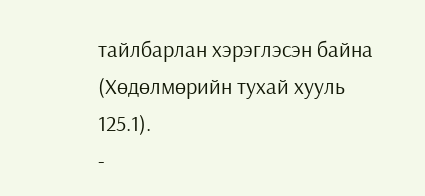тайлбарлан хэрэглэсэн байна (Хөдөлмөрийн тухай хууль 125.1).
-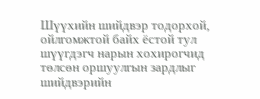Шүүхийн шийдвэр тодорхой, ойлгомжтой байх ёстой тул шүүгдэгч нарын хохирогчид төлсөн оршуулгын зардлыг шийдвэрийн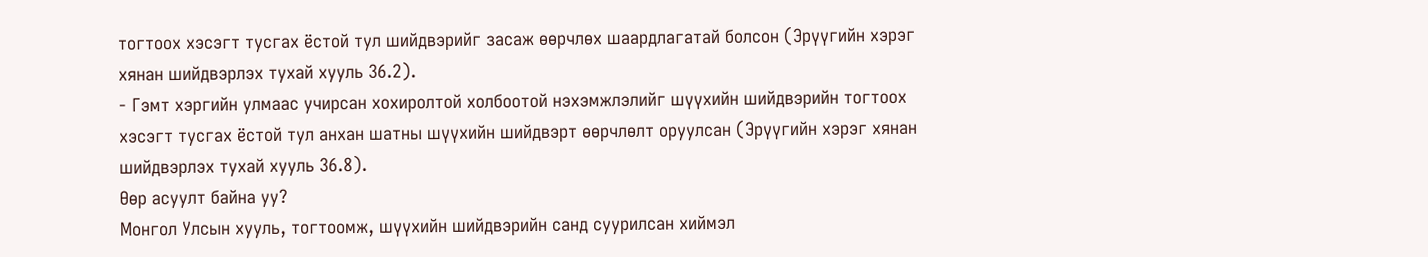тогтоох хэсэгт тусгах ёстой тул шийдвэрийг засаж өөрчлөх шаардлагатай болсон (Эрүүгийн хэрэг хянан шийдвэрлэх тухай хууль 36.2).
- Гэмт хэргийн улмаас учирсан хохиролтой холбоотой нэхэмжлэлийг шүүхийн шийдвэрийн тогтоох хэсэгт тусгах ёстой тул анхан шатны шүүхийн шийдвэрт өөрчлөлт оруулсан (Эрүүгийн хэрэг хянан шийдвэрлэх тухай хууль 36.8).
Өөр асуулт байна уу?
Монгол Улсын хууль, тогтоомж, шүүхийн шийдвэрийн санд суурилсан хиймэл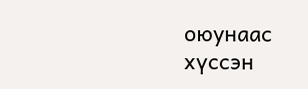оюунаас хүссэн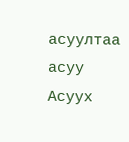асуултаа асуу
Асуух